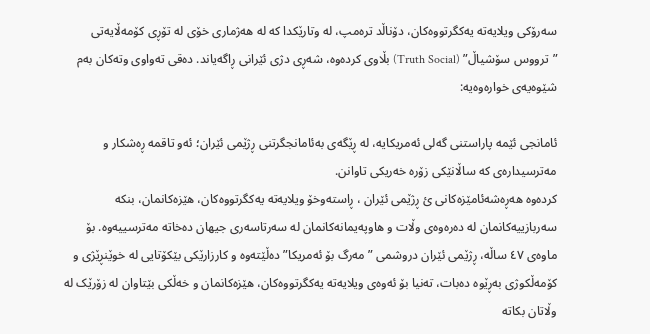سەرۆکی ویلایەتە یەکگرتووەکان، دۆناڵد ترەمپ، لە وتارێکدا کە لە هەژماری خۆی لە تۆڕی کۆمەڵایەتی ”ترووس سۆشیاڵ” (Truth Social) بڵاوی کردەوە، شەڕی دژی ئێرانی ڕاگەیاند. دەقی تەواوی وتەکان بەم شێوەیەی خوارەوەیە:

ئامانجی ئێمە پاراستنی گەلی ئەمریکایە، لە ڕێگەی بەئامانجگرتنی ڕژێمی ئێران؛ ئەو تاقمە ڕەشکار و مەترسیدارەی کە ساڵانێکی زۆرە خەریکی تاوانن.
کردەوە هەڕەشەئامێزەکانی ئ ڕژێمی ئێران ، ڕاستەوخۆ ویلایەتە یەکگرتووەکان، هێزەکانمان، بنکە سەربازییەکانمان لە دەرەوەی وڵات و هاوپەیمانەکانمان لە سەرتاسەری جیهان دەخاتە مەترسییەوە. بۆ ماوەی ٤٧ ساڵە، ڕژێمی ئێران دروشمی ”مەرگ بۆ ئەمریکا” دەڵێتەوە و کارزارێکی بێکۆتایی لە خوێنڕێژی و کۆمەڵکوژی بەڕێوە دەبات، تەنیا بۆ ئەوەی ویلایەتە یەکگرتووەکان، هێزەکانمان و خەڵکی بێتاوان لە زۆرێک لە وڵاتان بکاتە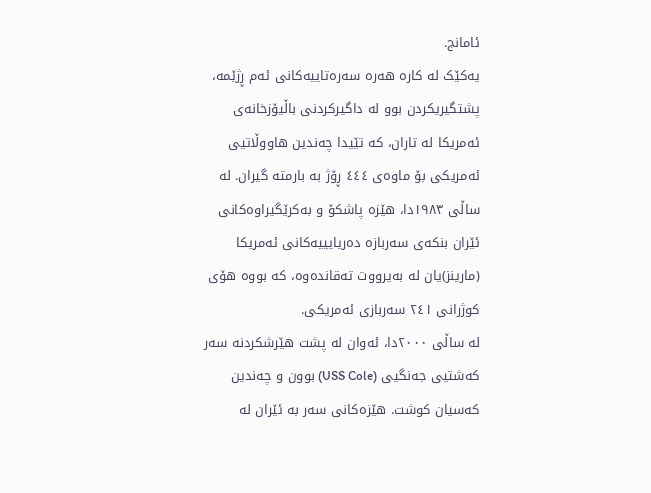ئامانج.
یەکێک لە کارە هەرە سەرەتاییەکانی ئەم ڕژێمە، پشتگیریکردن بوو لە داگیرکردنی باڵیۆزخانەی ئەمریکا لە تاران، کە تێیدا چەندین هاووڵاتیی ئەمریکی بۆ ماوەی ٤٤٤ ڕۆژ بە بارمتە گیران. لە ساڵی ١٩٨٣دا، هێزە پاشکۆ و بەکرێگیراوەکانی ئێران بنکەی سەربازە دەریایییەکانی ئەمریکا (مارینز)یان لە بەیرووت تەقاندەوە، کە بووە هۆی کوژرانی ٢٤١ سەربازی ئەمریکی.
لە ساڵی ٢٠٠٠دا، ئەوان لە پشت هێرشکردنە سەر کەشتیی جەنگیی (USS Cole) بوون و چەندین کەسیان کوشت. هێزەکانی سەر بە ئێران لە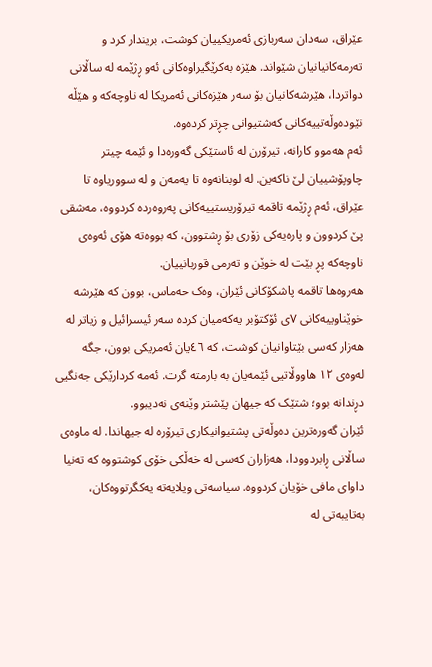عێراق، سەدان سەربازی ئەمریکییان کوشت، بریندار کرد و تەرمەکانیانیان شێواند. هێزە بەکرێگیراوەکانی ئەو ڕژێمە لە ساڵانی دواتردا، هێرشەکانیان بۆ سەر هێزەکانی ئەمریکا لە ناوچەکە و هێڵە نێودەوڵەتییەکانی کەشتیوانی چڕتر کردەوە.
ئەم هەموو کارانە، تیرۆرن لە ئاستێکی گەورەدا و ئێمە چیتر چاوپۆشییان لێ ناکەین. لە لوبنانەوە تا یەمەن و لە سووریاوە تا عێراق، ئەم ڕژێمە تاقمە تیرۆریستییەکانی پەروەردە کردووە، مەشقی پێ کردوون و پارەیەکی زۆری بۆ ڕشتوون، کە بووەتە هۆی ئەوەی ناوچەکە پڕ بێت لە خوێن و تەرمی قوربانییان.
هەروەها تاقمە پاشکۆکانی ئێران، وەک حەماس، بوون کە هێرشە خوێناوییەکانی ٧ی ئۆکتۆبر یەکەمیان کردە سەر ئیسرائیل و زیاتر لە هەزار کەسی بێتاوانیان کوشت، کە ٤٦یان ئەمریکی بوون، جگە لەوەی ١٢ هاووڵاتیی ئێمەیان بە بارمتە گرت. ئەمە کردارێکی جەنگیی دڕندانە بوو؛ شتێک کە جیهان پێشتر وێنەی نەدیبوو.
ئێران گەورەترین دەوڵەتی پشتیوانیکاری تیرۆرە لە جیهاندا. لە ماوەی ساڵانی ڕابردوودا، هەزاران کەسی لە خەڵکی خۆی کوشتووە کە تەنیا داوای مافی خۆیان کردووە. سیاسەتی ویلایەتە یەکگرتووەکان، بەتایبەتی لە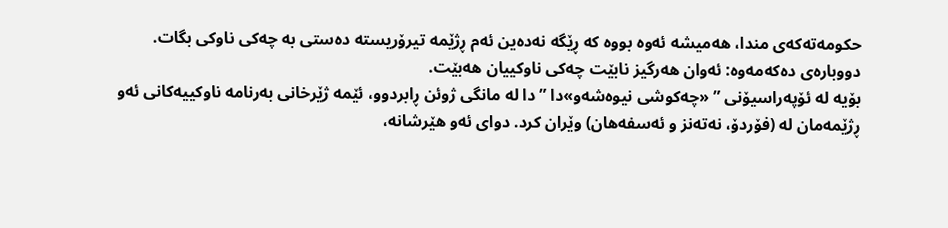حکومەتەکەی مندا، هەمیشە ئەوە بووە کە ڕێگە نەدەین ئەم ڕژێمە تیرۆریستە دەستی بە چەکی ناوکی بگات. دووبارەی دەکەمەوە: ئەوان هەرگیز نابێت چەکی ناوکییان هەبێت.
بۆیە لە ئۆپەراسیۆنی ” «چەکوشی نیوەشەو»دا ”دا لە مانگی ژوئن ڕابردوو، ئێمە ژێرخانی بەرنامە ناوکییەکانی ئەو ڕژێمەمان لە (فۆردۆ، نەتەنز و ئەسفەهان) وێران کرد. دوای ئەو هێرشانە،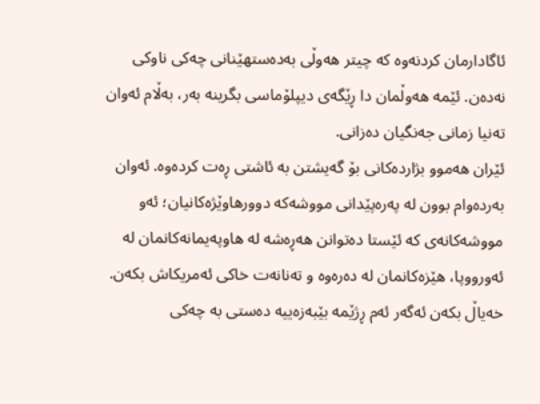ئاگادارمان کردنەوە کە چیتر هەوڵی بەدەستهێنانی چەکی ناوکی نەدەن. ئێمە هەوڵمان دا ڕێگەی دیپلۆماسی بگرینە بەر، بەڵام ئەوان تەنیا زمانی جەنگیان دەزانی.
ئێران هەموو بژاردەکانی بۆ گەیشتن بە ئاشتی ڕەت کردەوە. ئەوان بەردەوام بوون لە پەرەپێدانی مووشەکە دوورهاوێژەکانیان؛ ئەو مووشەکانەی کە ئێستا دەتوانن هەڕەشە لە هاوپەیمانەکانمان لە ئەورووپا، هێزەکانمان لە دەرەوە و تەنانەت خاکی ئەمریکاش بکەن. خەیاڵ بکەن ئەگەر ئەم ڕژێمە بێبەزەییە دەستی بە چەکی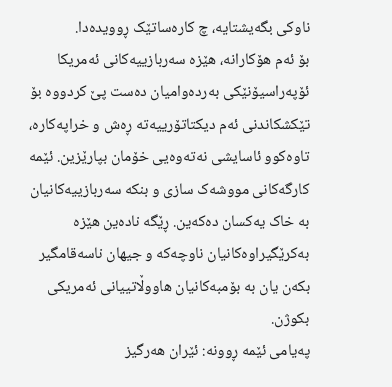ناوکی بگەیشتایە، چ کارەساتێک ڕوویدەدا.
بۆ ئەم هۆکارانە، هێزە سەربازییەکانی ئەمریکا ئۆپەراسیۆنێکی بەردەوامیان دەست پێ کردووە بۆ تێکشکاندنی ئەم دیکتاتۆرییەتە ڕەش و خراپەکارە، تاوەکوو ئاسایشی نەتەوەیی خۆمان بپارێزین. ئێمە کارگەکانی مووشەک سازی و بنکە سەربازییەکانیان بە خاک یەکسان دەکەین. ڕێگە نادەین هێزە بەکرێگیراوەکانیان ناوچەکە و جیهان ناسەقامگیر بکەن یان بە بۆمبەکانیان هاووڵاتییانی ئەمریکی بکوژن.
پەیامی ئێمە ڕوونە: ئێران هەرگیز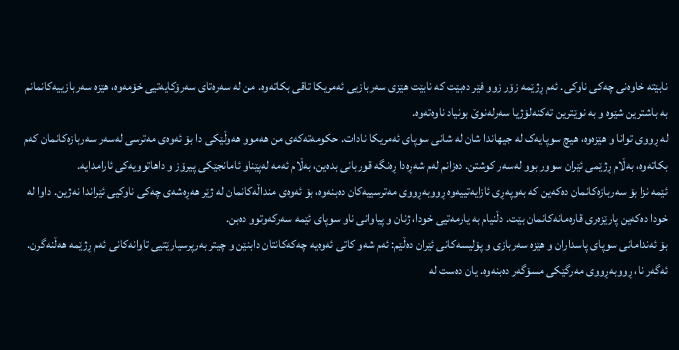نابێتە خاوەنی چەکی ناوکی. ئەم ڕژێمە زۆر زوو فێر دەبێت کە نابێت هێزی سەربازیی ئەمریکا تاقی بکاتەوە. من لە سەرەتای سەرۆکایەتیی خۆمەوە، هێزە سەربازییەکانمانم بە باشترین شێوە و بە نوێترین تەکنەلۆژیا سەرلەنوێ بونیاد ناوەتەوە.
لە ڕووی توانا و هێزەوە، هیچ سوپایەک لە جیهاندا شان لە شانی سوپای ئەمریکا نادات. حکومەتەکەی من هەموو هەوڵێکی دا بۆ ئەوەی مەترسی لەسەر سەربازەکانمان کەم بکاتەوە، بەڵام ڕژێمی ئێران سوور بوو لەسەر کوشتن. دەزانم لەم شەڕەدا ڕەنگە قوربانی بدەین، بەڵام ئەمە لەپێناو ئامانجێکی پیرۆز و داهاتوویەکی ئارامدایە.
ئێمە نزا بۆ سەربازەکانمان دەکەین کە بەوپەڕی ئازایەتییەوە ڕووبەڕووی مەترسییەکان دەبنەوە، بۆ ئەوەی منداڵەکانمان لە ژێر هەڕەشەی چەکی ناوکیی ئێراندا نەژین. داوا لە خودا دەکەین پارێزەری قارەمانەکانمان بێت. دڵنیام بە یارمەتیی خودا، ژنان و پیاوانی ناو سوپای ئێمە سەرکەوتوو دەبن.
بۆ ئەندامانی سوپای پاسداران و هێزە سەربازی و پۆلیسەکانی ئێران دەڵێم: ئەم شەو کاتی ئەوەیە چەکەکانتان دابنێن و چیتر بەرپرسیارێتیی تاوانەکانی ئەم ڕژێمە هەڵنەگرن. ئەگەر نا، ڕووبەڕووی مەرگێکی مسۆگەر دەبنەوە. یان دەست لە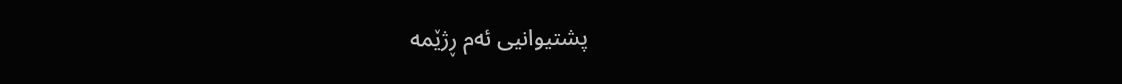پشتیوانیی ئەم ڕژێمە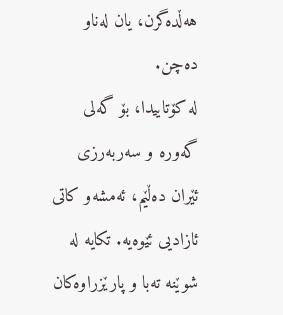هەڵدەگرن، یان لەناو دەچن.
لە کۆتاییدا، بۆ گەلی گەورە و سەربەرزی ئێران دەڵێم، ئەمشەو کاتی ئازادیی ئێوەیە. تکایە لە شوێنە تەبا و پارێزراوەکان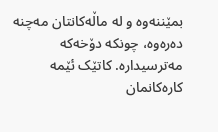بمێننەوە و لە ماڵەکانتان مەچنە دەرەوە، چونکە دۆخەکە مەترسیدارە. کاتێک ئێمە کارەکانمان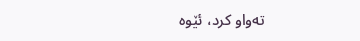تەواو کرد، ئێوە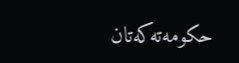حکومەتەکەتان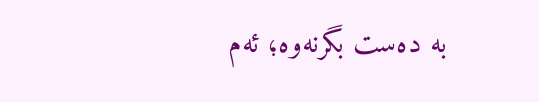بە دەست بگرنەوە؛ ئەم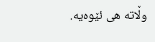وڵاتە هی ئێوەیە.